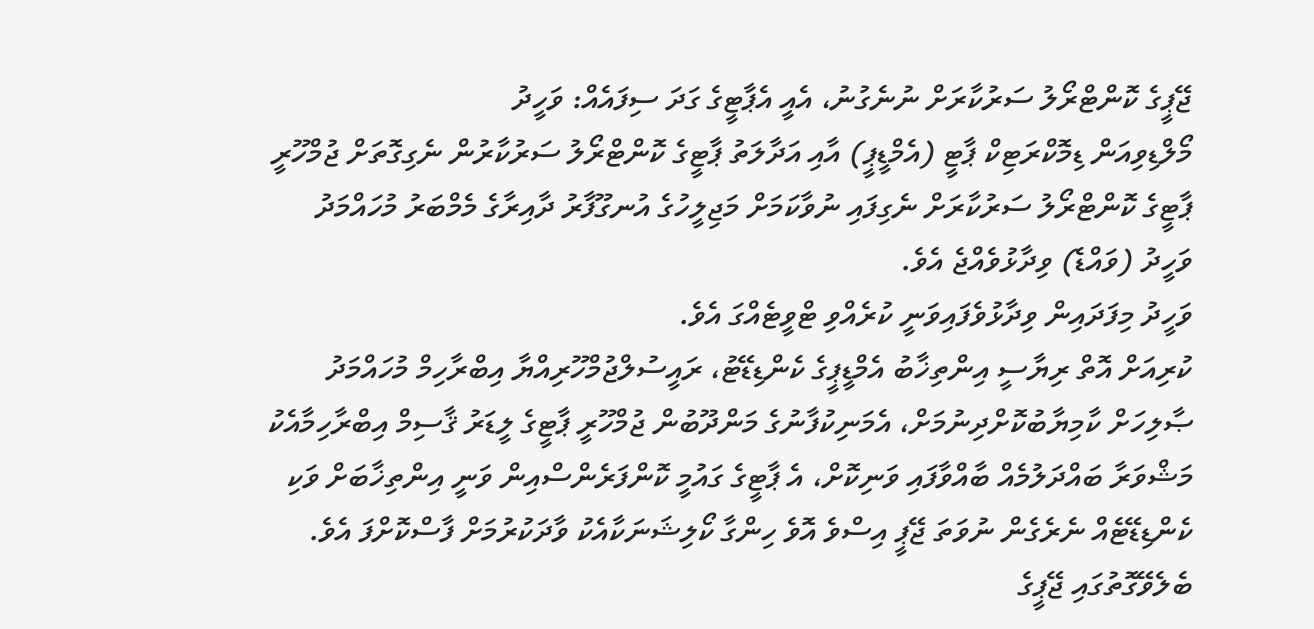ޖޭޕީގެ ކޮންޓްރޯލު ސަރުކާރަށް ނުނެގުނު، އެއީ އެޕާޓީގެ ގަދަ ސިފައެއް: ވަހީދު
މޯލްޑިވިއަން ޑިމޮކްރަޓިކް ޕާޓީ (އެމްޑީޕީ) އާއި އަދާލަތު ޕާޓީގެ ކޮންޓްރޯލު ސަރުކާރުން ނެގިގޮތަށް ޖުމްހޫރީ ޕާޓީގެ ކޮންޓްރޯލު ސަރުކާރަށް ނެގިފައި ނުވާކަމަށް މަޖިލީހުގެ އުނގޫފާރު ދާއިރާގެ މެމްބަރު މުހައްމަދު ވަހީދު (ވައްޑެ) ވިދާޅުވެއްޖެ އެވެ.
ވަހީދު މިފަދައިން ވިދާޅުވެފައިވަނީ ކުރެއްވި ޓްވީޓެއްގަ އެވެ.
ކުރިއަށް އޮތް ރިޔާސީ އިންތިޚާބު އެމްޑީޕީގެ ކެންޑިޑޭޓު، ރައީސުލްޖުމްހޫރިއްޔާ އިބްރާހިމް މުހައްމަދު ޞާލިހަށް ކާމިޔާބުކޮށްދިނުމަށް، އެމަނިކުފާނުގެ މަންދޫބުން ޖުމްހޫރީ ޕާޓީގެ ލީޑަރު ޤާސިމް އިބްރާހިމާއެކު މަޝްވަރާ ބައްދަލުމެއް ބާއްވާފައި ވަނިކޮށް، އެ ޕާޓީގެ ގައުމީ ކޮންފަރެންސްއިން ވަނީ އިންތިޚާބަށް ވަކި ކެންޑިޑޭޓެއް ނެރެގެން ނުވަތަ ޖޭޕީ އިސްވެ އޮވެ ހިންގާ ކޯލިޝަނަކާއެކު ވާދަކުރުމަށް ފާސްކޮށްފަ އެވެ.
ބެލެވޭގޮތުގައި ޖޭޕީގެ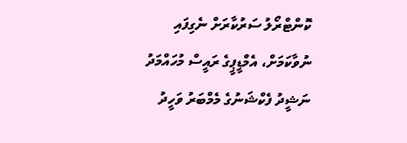ކޮންޓްރޯލު ސަރުކާރަށް ނެގިފައި ނުވާކަމަށް، އެމްޑީޕީގެ ރައީސް މުހައްމަދު ނަޝީދު ފެކްޝަނުގެ މެމްބަރު ވަހީދު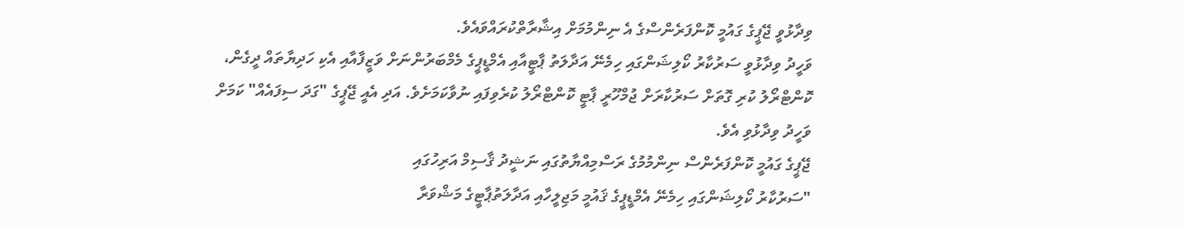ވިދާޅުވީ ޖޭޕީގެ ގައުމީ ކޮންފަރެންސްގެ އެ ނިންމުމަށް އިޝާރާތްކުރައްވައެވެ.
ވަހީދު ވިދާޅުވީ ސަރުކާރު ކޯލިޝަންގައި ހިމެނޭ އަދާލަތު ޕާޓީއާއި އެމްޑީޕީގެ މެމްބަރުންނަށް ވަޒީފާއާއި އެކި ހަދިޔާތައް ދީގެން، ކޮންޓްރޯލު ކުރި ގޮތަށް ސަރުކާރަށް ޖުމްހޫރީ ޕާޓީ ކޮންޓްރޯލު ކުރެވިފައި ނުވާކަމަށެވެ. އަދި އެއީ ޖޭޕީގެ "ގަދަ ސިފައެއް" ކަމަށް ވަހީދު ވިދާޅުވި އެވެ.
ޖޭޕީގެ ގައުމީ ކޮންފަރެންސް ނިންމުމުގެ ރަސްމިއްޔާތުގައި ނަޝީދު ޤާސިމް އަރިހުގައި
"ސަރުކާރު ކޯލިޝަންގައި ހިމެނޭ އެމްޑީޕީގެ ޤައުމީ މަޖިލީހާއި އަދާލަތުޕާޓީގެ މަޝްވަރާ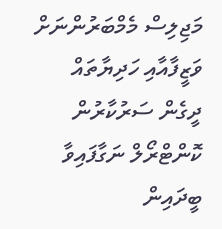މަޖިލިސް މެމްބަރުންނަށް ވަޒީފާއާއި ހަދިޔާތައް ދީގެން ސަރުކާރުން ކޮންޓްރޯލް ނަގާފައިވާ ބީދައިން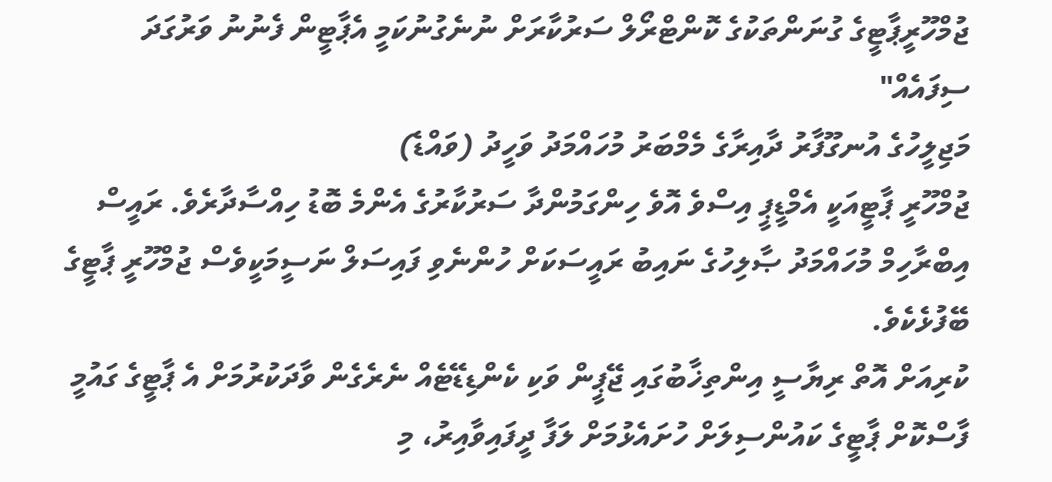ޖުމްހޫރީޕާޓީގެ ގުނަންތަކުގެ ކޮންޓްރޯލް ސަރުކާރަށް ނުނެގުނުކަމީ އެޕާޓީން ފެނުނު ވަރުގަދަ ސިފައެއް"
މަޖިލީހުގެ އުނގޫފާރު ދާއިރާގެ މެމްބަރު މުހައްމަދު ވަހީދު (ވައްޑެ)
ޖުމްހޫރީ ޕާޓީއަކީ އެމްޑީޕީ އިސްވެ އޮވެ ހިންގަމުންދާ ސަރުކާރުގެ އެންމެ ބޮޑު ހިއްސާދާރެވެ. ރައީސް އިބްރާހިމް މުހައްމަދު ޞާލިހުގެ ނައިބު ރައީސަކަށް ހުންނެވި ފައިސަލް ނަސީމަކީވެސް ޖުމްހޫރީ ޕާޓީގެ ބޭފުޅެކެވެ.
ކުރިއަށް އޮތް ރިޔާސީ އިންތިޚާބުގައި ޖޭޕީން ވަކި ކެންޑިޑޭޓެއް ނެރެގެން ވާދަކުރުމަށް އެ ޕާޓީގެ ގައުމީ ފާސްކޮށް ޕާޓީގެ ކައުންސިލަށް ހުށައެޅުމަށް ލަފާ ދީފައިވާއިރު، މި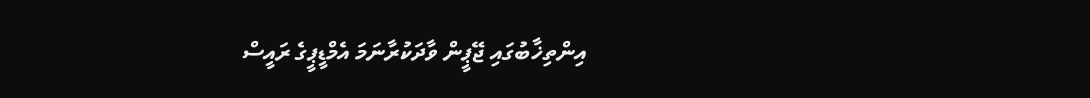އިންތިޚާބުގައި ޖޭޕީން ވާދަކުރާނަމަ އެމްޑީޕީގެ ރައީސް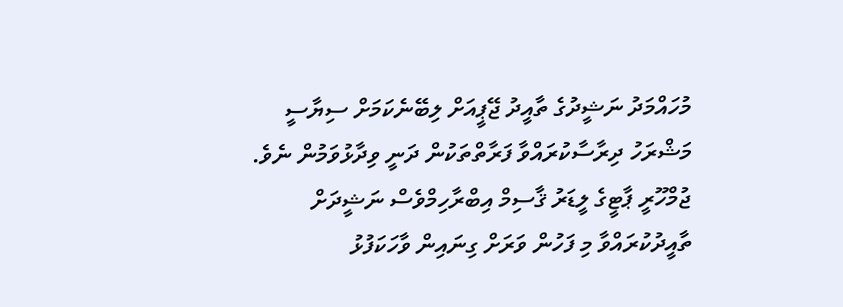މުހައްމަދު ނަޝީދުގެ ތާއީދު ޖޭޕީއަށް ލިބޭނެކަމަށް ސިޔާސީ މަޝްރަހު ދިރާސާކުރައްވާ ފަރާތްތަކުން ދަނީ ވިދާޅުވަމުން ނެވެ.
ޖުމްހޫރީ ޕާޓީގެ ލީޑަރު ޤާސިމް އިބްރާހިމްވެސް ނަޝީދަށް ތާއީދުކުރައްވާ މި ފަހުން ވަރަށް ގިނައިން ވާހަކަފުޅު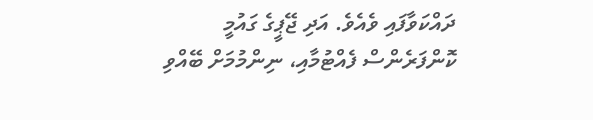ދައްކަވާފައި ވެއެވެ. އަދި ޖޭޕީގެ ގައުމީ ކޮންފަރެންސް ފެއްޓުމާއި، ނިންމުމަށް ބޭއްވި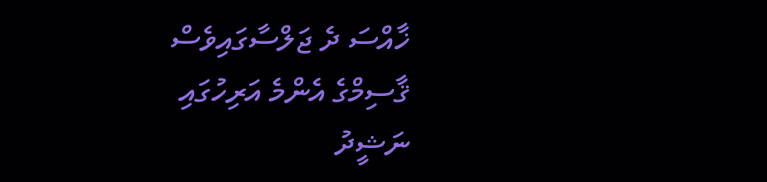ޚާއްސަ ދެ ޖަލްސާގައިވެސް ޤާސިމްގެ އެންމެ އަރިހުގައި ނަޝީދު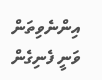އިންނެވިތަން ވަނީ ފެނިގެން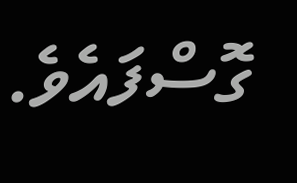ގޮސްފައެވެ.